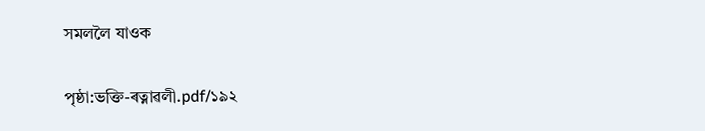সমললৈ যাওক

পৃষ্ঠা:ভক্তি-ৰত্নাৱলী.pdf/১৯২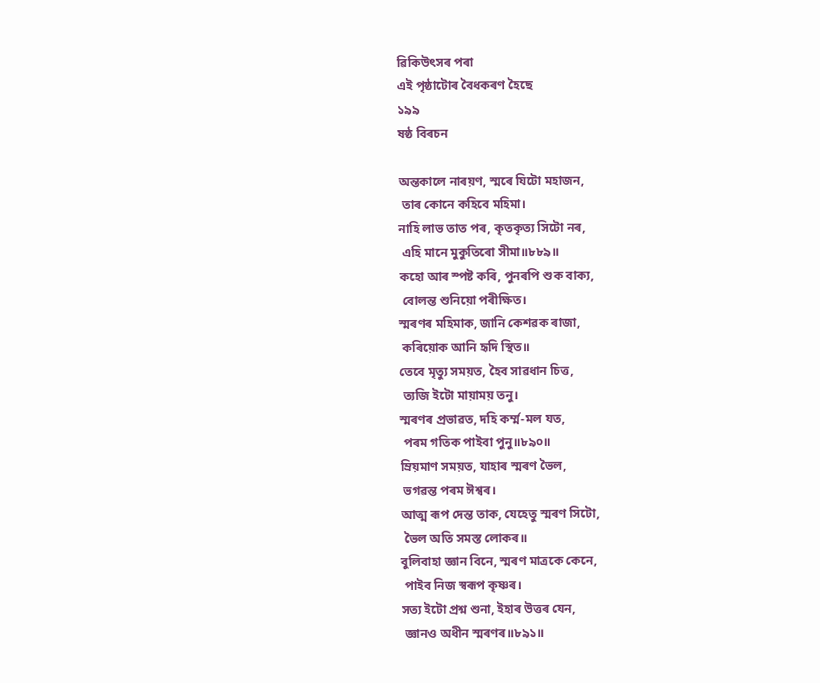ৱিকিউৎসৰ পৰা
এই পৃষ্ঠাটোৰ বৈধকৰণ হৈছে
১৯৯
ষষ্ঠ বিৰচন

অন্তকালে নাৰয়ণ, স্মৰে যিটো মহাজন,
 তাৰ কোনে কহিবে মহিমা।
নাহি লাভ তাত পৰ, কৃতকৃত্য সিটো নৰ,
 এহি মানে মুকুতিৰো সীমা॥৮৮৯॥
কহো আৰ স্পষ্ট কৰি, পুনৰপি শুক বাক্য,
 বোলন্ত শুনিয়ো পৰীক্ষিত।
স্মৰণৰ মহিমাক, জানি কেশৱক ৰাজা,
 কৰিয়োক আনি হৃদি স্থিত॥
তেবে মৃত্যু সময়ত, হৈব সাৱধান চিত্ত,
 ত্যজি ইটো মায়াময় তনু।
স্মৰণৰ প্ৰভাৱত, দহি কৰ্ম্ম-মল যত,
 পৰম গতিক পাইবা পুনু॥৮৯০॥
ম্ৰিয়মাণ সময়ত, যাহাৰ স্মৰণ ভৈল,
 ভগৱন্ত পৰম ঈশ্বৰ।
আত্ম ৰূপ দেন্ত তাক, যেহেতু স্মৰণ সিটো,
 ভৈল অতি সমস্ত লোকৰ॥
বুলিবাহা জ্ঞান বিনে, স্মৰণ মাত্ৰকে কেনে,
 পাইব নিজ স্বৰূপ কৃষ্ণৰ।
সত্য ইটো প্ৰশ্ন শুনা, ইহাৰ উত্তৰ যেন,
 জ্ঞানও অধীন স্মৰণৰ॥৮৯১॥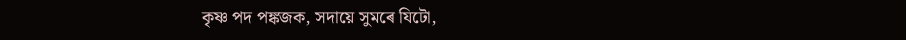কৃষ্ণ পদ পঙ্কজক, সদায়ে সুমৰে যিটো,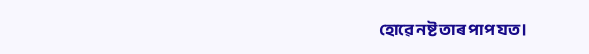হোৱে নষ্ট তাৰ পাপ যত।